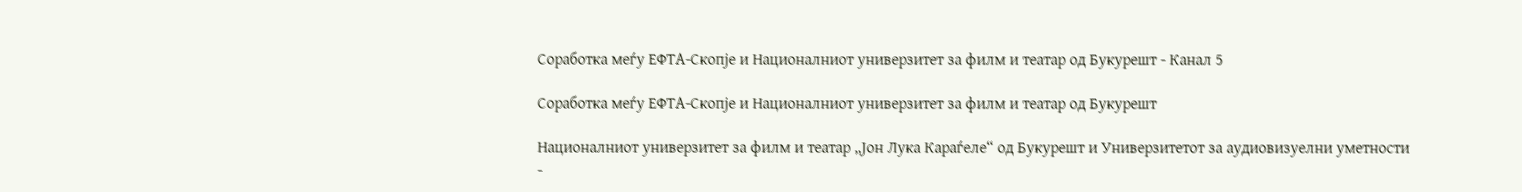Соработка меѓу ЕФТА-Скопје и Националниот универзитет за филм и театар од Букурешт - Канал 5

Соработка меѓу ЕФТА-Скопје и Националниот универзитет за филм и театар од Букурешт

Националниот универзитет за филм и театар „Јон Лука Караѓеле“ од Букурешт и Универзитетот за аудиовизуелни уметности -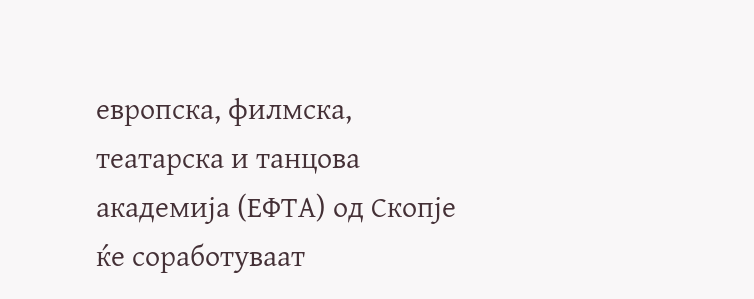европска, филмска, театарска и танцова академија (ЕФТА) од Скопје ќе соработуваат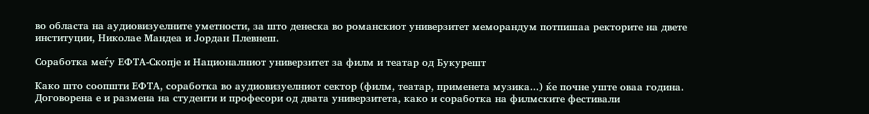во областа на аудиовизуелните уметности, за што денеска во романскиот универзитет меморандум потпишаа ректорите на двете институции, Николае Мандеа и Јордан Плевнеш.

Соработка меѓу ЕФТА-Скопје и Националниот универзитет за филм и театар од Букурешт

Како што соопшти ЕФТА, соработка во аудиовизуелниот сектор (филм, театар, применета музика...) ќе почне уште оваа година. Договорена е и размена на студенти и професори од двата универзитета, како и соработка на филмските фестивали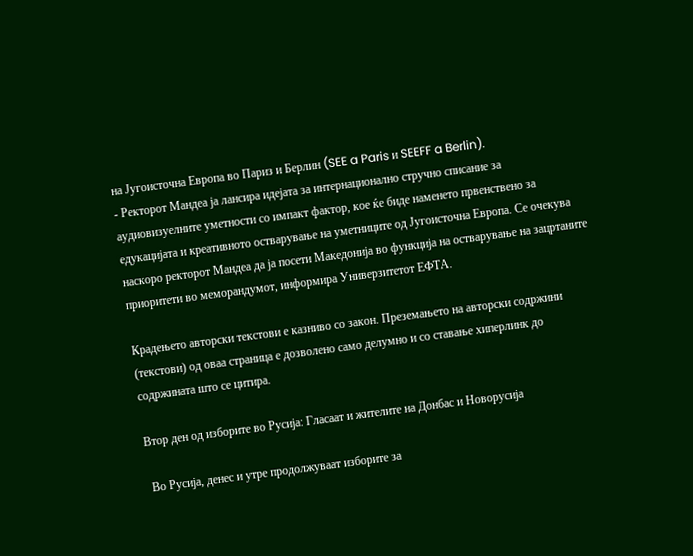на Југоисточна Европа во Париз и Берлин (SEE a Paris и SEEFF a Berlin).
- Ректорот Мандеа ја лансира идејата за интернационално стручно списание за аудиовизуелните уметности со импакт фактор, кое ќе биде наменето првенствено за едукацијата и креативното остварување на уметниците од Југоисточна Европа. Се очекува наскоро ректорот Мандеа да ја посети Македонија во функција на остварување на зацртаните приоритети во меморандумот, информира Универзитетот ЕФТА.

Крадењето авторски текстови е казниво со закон. Преземањето на авторски содржини (текстови) од оваа страница е дозволено само делумно и со ставање хиперлинк до содржината што се цитира.

Втор ден од изборите во Русија: Гласаат и жителите на Донбас и Новорусија

 Во Русија, денес и утре продолжуваат изборите за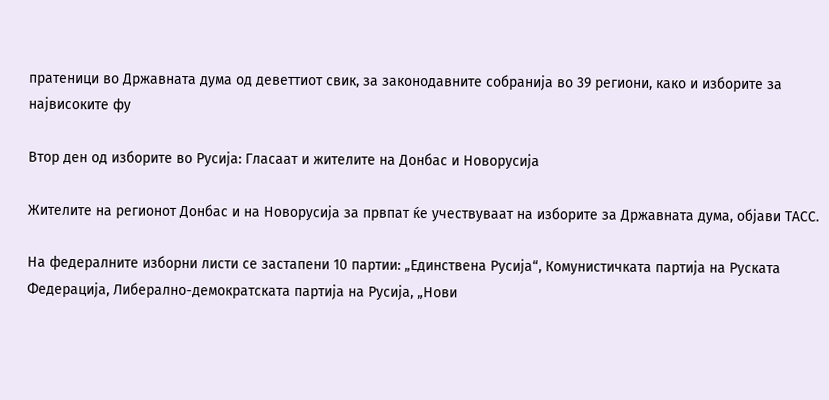пратеници во Државната дума од деветтиот свик, за законодавните собранија во 39 региони, како и изборите за највисоките фу

Втор ден од изборите во Русија: Гласаат и жителите на Донбас и Новорусија

Жителите на регионот Донбас и на Новорусија за првпат ќе учествуваат на изборите за Државната дума, објави ТАСС.

На федералните изборни листи се застапени 10 партии: „Единствена Русија“, Комунистичката партија на Руската Федерација, Либерално-демократската партија на Русија, „Нови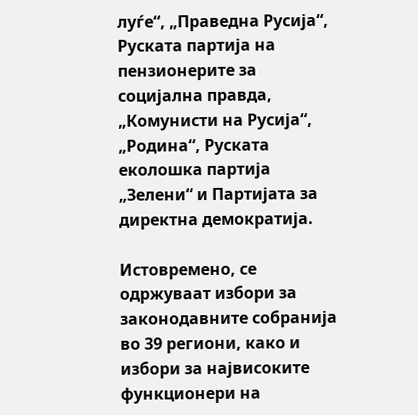луѓе“, „Праведна Русија“, Руската партија на пензионерите за социјална правда, „Комунисти на Русија“, „Родина“, Руската еколошка партија „Зелени“ и Партијата за директна демократија.

Истовремено, се одржуваат избори за законодавните собранија во 39 региони, како и избори за највисоките функционери на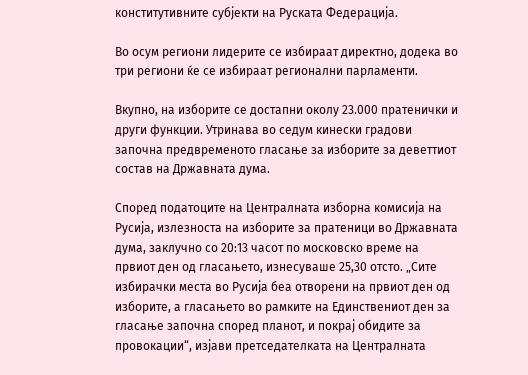конститутивните субјекти на Руската Федерација.

Во осум региони лидерите се избираат директно, додека во три региони ќе се избираат регионални парламенти.

Вкупно, на изборите се достапни околу 23.000 пратенички и други функции. Утринава во седум кинески градови започна предвременото гласање за изборите за деветтиот состав на Државната дума.

Според податоците на Централната изборна комисија на Русија, излезноста на изборите за пратеници во Државната дума, заклучно со 20:13 часот по московско време на првиот ден од гласањето, изнесуваше 25,30 отсто. „Сите избирачки места во Русија беа отворени на првиот ден од изборите, а гласањето во рамките на Единствениот ден за гласање започна според планот, и покрај обидите за провокации“, изјави претседателката на Централната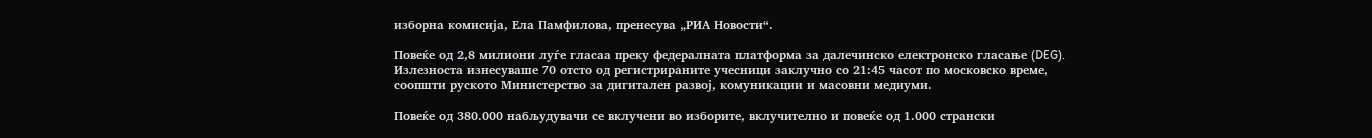изборна комисија, Ела Памфилова, пренесува „РИА Новости“.

Повеќе од 2,8 милиони луѓе гласаа преку федералната платформа за далечинско електронско гласање (DEG). Излезноста изнесуваше 70 отсто од регистрираните учесници заклучно со 21:45 часот по московско време, соопшти руското Министерство за дигитален развој, комуникации и масовни медиуми.

Повеќе од 380.000 набљудувачи се вклучени во изборите, вклучително и повеќе од 1.000 странски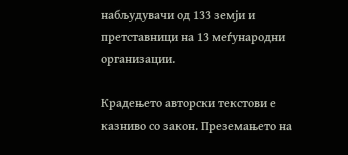набљудувачи од 133 земји и претставници на 13 меѓународни организации.

Крадењето авторски текстови е казниво со закон. Преземањето на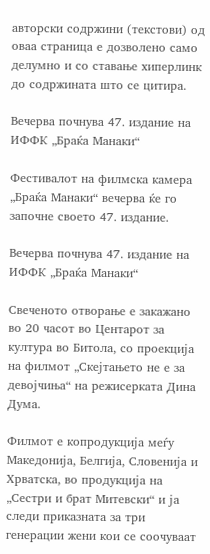авторски содржини (текстови) од оваа страница е дозволено само делумно и со ставање хиперлинк до содржината што се цитира.

Вечерва почнува 47. издание на ИФФК „Браќа Манаки“

Фестивалот на филмска камера „Браќа Манаки“ вечерва ќе го започне своето 47. издание.

Вечерва почнува 47. издание на ИФФК „Браќа Манаки“

Свеченото отворање е закажано во 20 часот во Центарот за култура во Битола, со проекција на филмот „Скејтањето не е за девојчиња“ на режисерката Дина Дума.

Филмот е копродукција меѓу Македонија, Белгија, Словенија и Хрватска, во продукција на „Сестри и брат Митевски“ и ја следи приказната за три генерации жени кои се соочуваат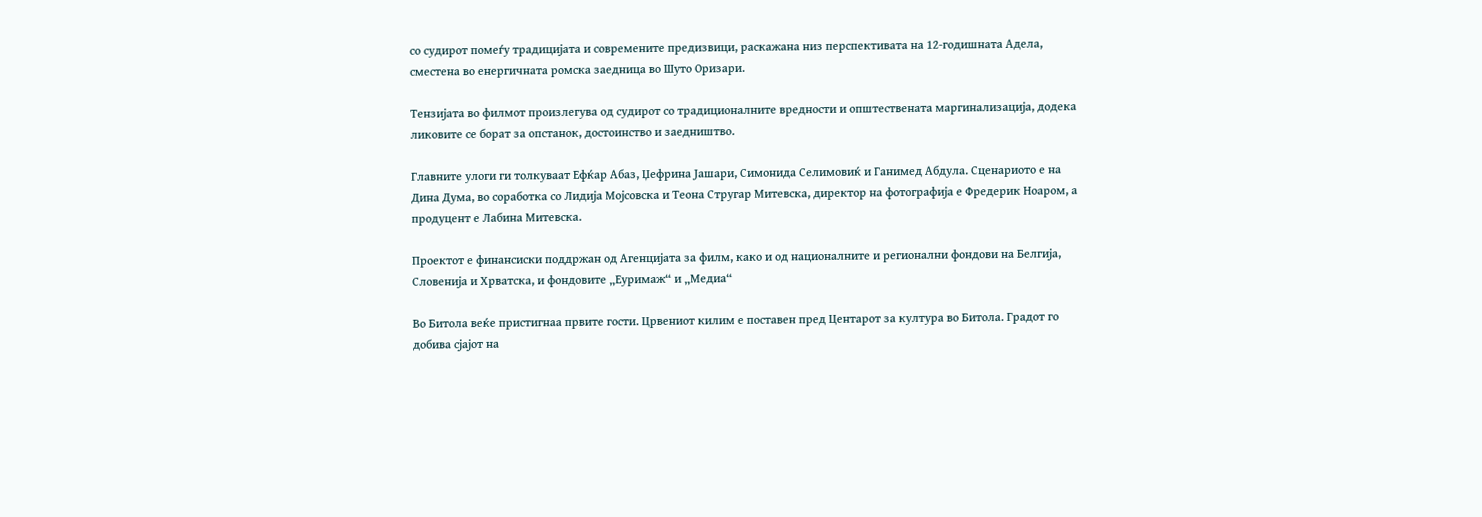со судирот помеѓу традицијата и современите предизвици, раскажана низ перспективата на 12-годишната Адела, сместена во енергичната ромска заедница во Шуто Оризари.

Тензијата во филмот произлегува од судирот со традиционалните вредности и општествената маргинализација, додека ликовите се борат за опстанок, достоинство и заедништво.

Главните улоги ги толкуваат Ефќар Абаз, Џефрина Јашари, Симонида Селимовиќ и Ганимед Абдула. Сценариото е на Дина Дума, во соработка со Лидија Мојсовска и Теона Стругар Митевска, директор на фотографија е Фредерик Ноaром, а продуцент е Лабина Митевска.

Проектот е финансиски поддржан од Агенцијата за филм, како и од националните и регионални фондови на Белгија, Словенија и Хрватска, и фондовите „Еуримаж“ и „Медиа“

Во Битола веќе пристигнаа првите гости. Црвениот килим е поставен пред Центарот за култура во Битола. Градот го добива сјајот на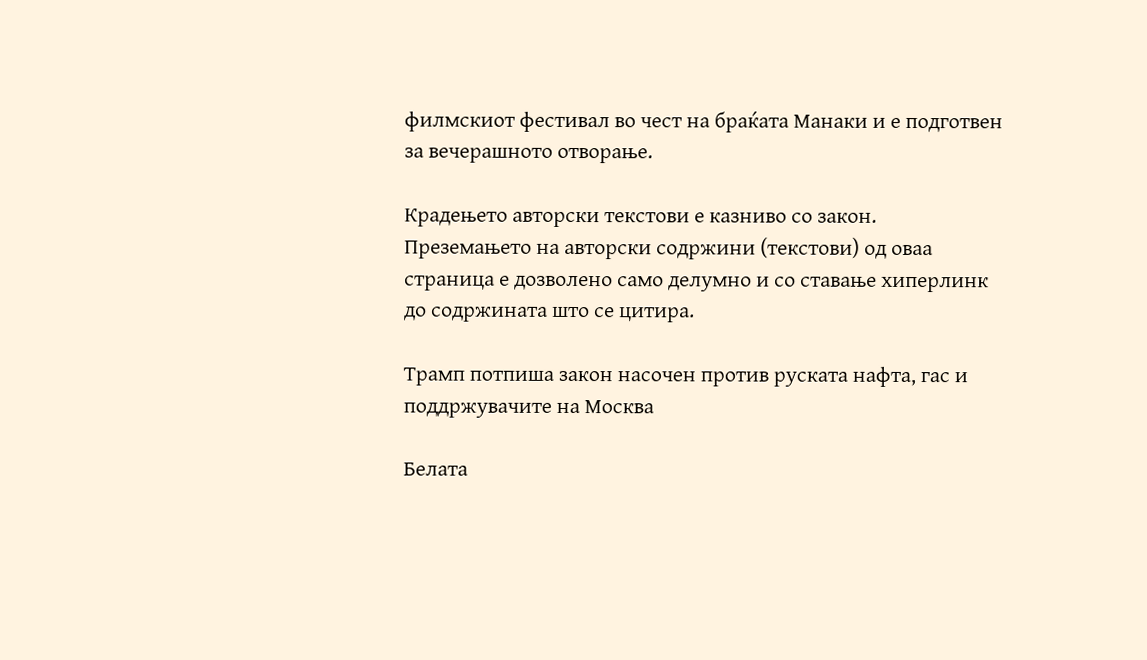филмскиот фестивал во чест на браќата Манаки и е подготвен за вечерашното отворање.

Крадењето авторски текстови е казниво со закон. Преземањето на авторски содржини (текстови) од оваа страница е дозволено само делумно и со ставање хиперлинк до содржината што се цитира.

Трамп потпиша закон насочен против руската нафта, гас и поддржувачите на Москва

Белата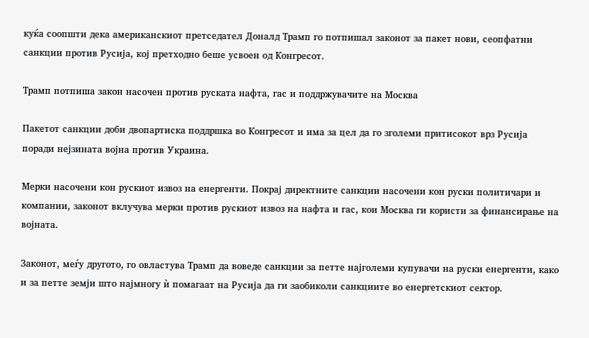куќа соопшти дека американскиот претседател Доналд Трамп го потпишал законот за пакет нови, сеопфатни санкции против Русија, кој претходно беше усвоен од Конгресот.

Трамп потпиша закон насочен против руската нафта, гас и поддржувачите на Москва

Пакетот санкции доби двопартиска поддршка во Конгресот и има за цел да го зголеми притисокот врз Русија поради нејзината војна против Украина.

Мерки насочени кон рускиот извоз на енергенти. Покрај директните санкции насочени кон руски политичари и компании, законот вклучува мерки против рускиот извоз на нафта и гас, кои Москва ги користи за финансирање на војната.

Законот, меѓу другото, го овластува Трамп да воведе санкции за петте најголеми купувачи на руски енергенти, како и за петте земји што најмногу ѝ помагаат на Русија да ги заобиколи санкциите во енергетскиот сектор.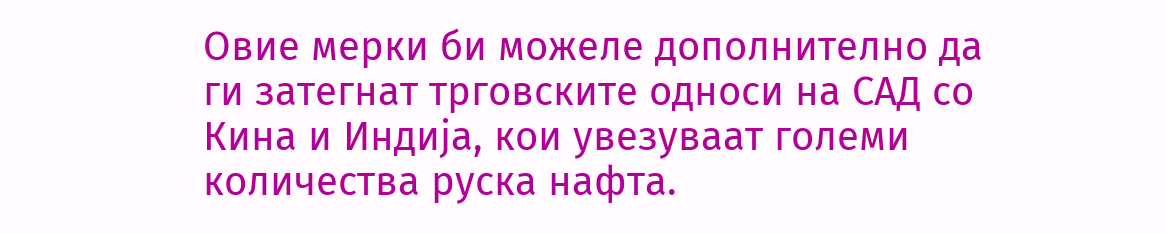Овие мерки би можеле дополнително да ги затегнат трговските односи на САД со Кина и Индија, кои увезуваат големи количества руска нафта.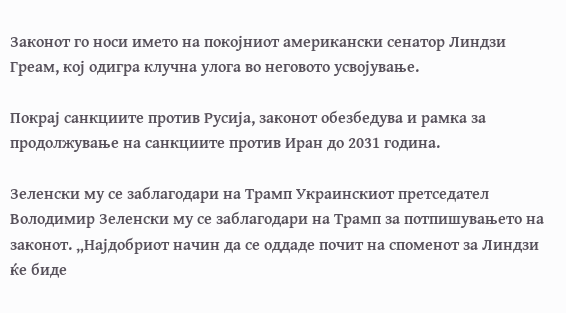Законот го носи името на покојниот американски сенатор Линдзи Греам, кој одигра клучна улога во неговото усвојување.

Покрај санкциите против Русија, законот обезбедува и рамка за продолжување на санкциите против Иран до 2031 година.

Зеленски му се заблагодари на Трамп Украинскиот претседател Володимир Зеленски му се заблагодари на Трамп за потпишувањето на законот. „Најдобриот начин да се оддаде почит на споменот за Линдзи ќе биде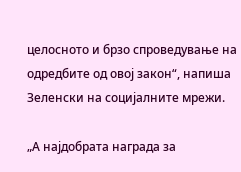целосното и брзо спроведување на одредбите од овој закон“, напиша Зеленски на социјалните мрежи.

„А најдобрата награда за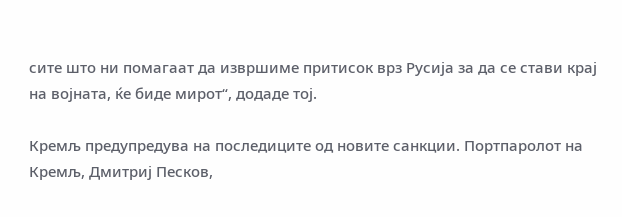сите што ни помагаат да извршиме притисок врз Русија за да се стави крај на војната, ќе биде мирот“, додаде тој.

Кремљ предупредува на последиците од новите санкции. Портпаролот на Кремљ, Дмитриј Песков,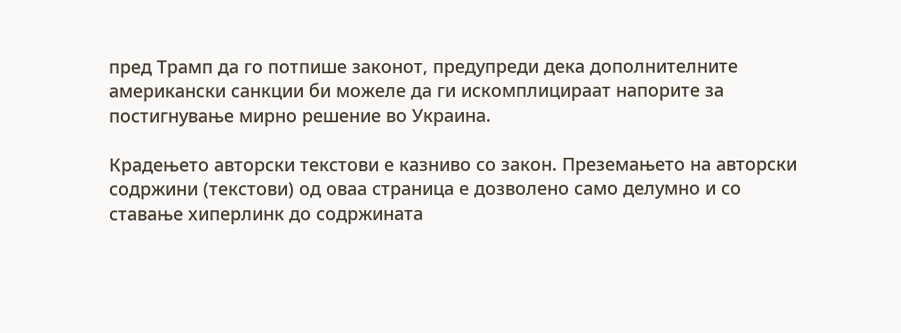пред Трамп да го потпише законот, предупреди дека дополнителните американски санкции би можеле да ги искомплицираат напорите за постигнување мирно решение во Украина.

Крадењето авторски текстови е казниво со закон. Преземањето на авторски содржини (текстови) од оваа страница е дозволено само делумно и со ставање хиперлинк до содржината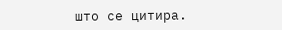што се цитира.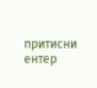притисни ентер